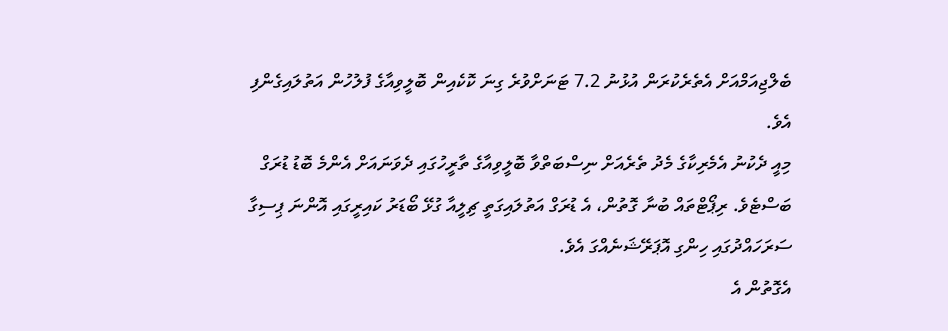ބެލްޖިއަމްއަށް އެތެރެކުރަން އުޅުނު 7.2 ޓަނަށްވުރެ ގިނަ ކޮކެއިން ބޮލީވިއާގެ ފުލުހުން އަތުލައިގެންފި އެވެ.
މިއީ ދެކުނު އެމެރިކާގެ މެދު ތެރެއަށް ނިސްބަތްވާ ބޮލީވިއާގެ ތާރީހުގައި ދެވަނައަށް އެންމެ ބޮޑު ޑުރަގް ބަސްޓެވެ. ރިޕޯޓްތައް ބުނާ ގޮތުން، އެ ޑުރަގް އަތުލައިގަތީ ޗިލީއާ ގުޅޭ ބޯޑަރު ކައިރީގައި އޮންނަ ޕިސިގާ ސަރަހައްދުގައި ހިންގި އޮޕަރޭޝަނެއްގަ އެވެ.
އެގޮތުން އެ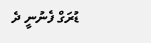ޑުރަގް ފެނުނީ ދެ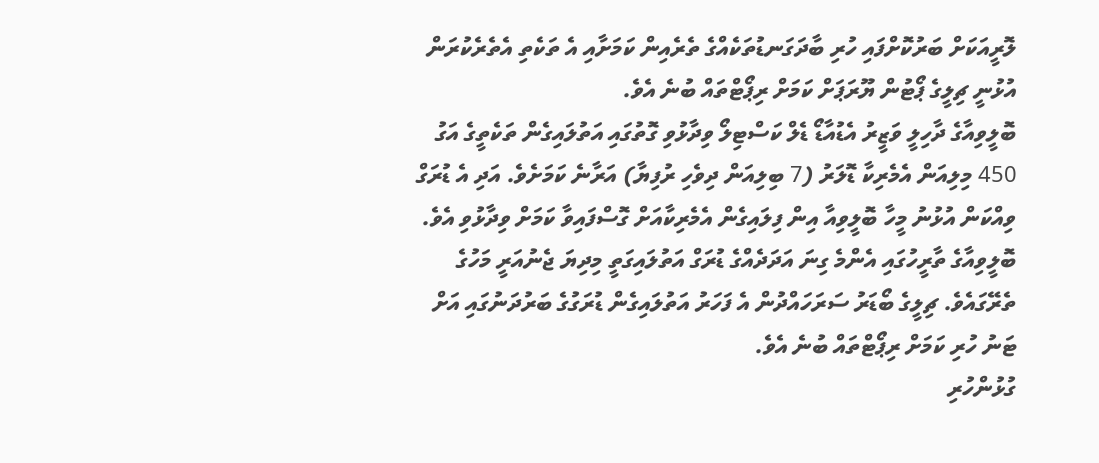ލޮރީއަކަށް ބަރުކޮށްފައި ހުރި ބާދަގަނޑުތަކެއްގެ ތެރެއިން ކަމަށާއި އެ ތަކެތި އެތެރެކުރަން އުޅުނީ ޗިލީގެ ޕޯޓުން ޔޫރަޕަށް ކަމަށް ރިޕޯޓްތައް ބުނެ އެވެ.
ބޮލީވިއާގެ ދާހިލީ ވަޒީރު އެޑުއާޑޯ ޑެލް ކަސްޓިލޯ ވިދާޅުވި ގޮތުގައި އަތުލައިގެން ތަކެތީގެ އަގު 450 މިލިއަން އެމެރިކާ ޑޮލަރު (7 ބިލިއަން ދިވެހި ރުފިޔާ) އަރާނެ ކަމަށެވެ. އަދި އެ ޑުރަގް ވިއްކަން އުޅުނު މީހާ ބޮލީވިއާ އިން ފިލައިގެން އެމެރިކާއަށް ގޮސްފައިވާ ކަމަށް ވިދާޅުވި އެވެ.
ބޮލީވިއާގެ ތާރީހުގައި އެންމެ ގިނަ އަދަދެއްގެ ޑުރަގް އަތުލައިގަތީ މިދިޔަ ޖެނުއަރީ މަހުގެ ތެރޭގައެވެ. ޗިލީގެ ބޯޑަރު ސަރަހައްދުން އެ ފަހަރު އަތުލައިގެން ޑުރަގުގެ ބަރުދަނުގައި އަށް ޓަނު ހުރި ކަމަށް ރިޕޯޓްތައް ބުނެ އެވެ.
ގުޅުންހުރި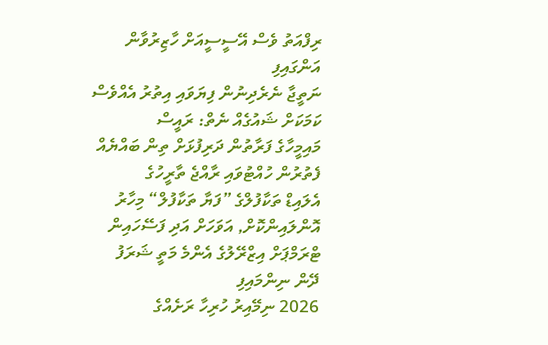ރިފްއަތު ވެސް އޭސީސީއަށް ހާޒިރުވާން އަންގައިފި
ނަތީޖާ ނެރެދިނުން ފިޔަވައި އިތުރު އެއްވެސް ކަމަކަށް ޝައުގެއް ނެތް: ރައީސް
މައިމީހާގެ ފަރާތުން ދަރިފުޅަށް ތިން ބައްޔެއް ފެތުރުން ހުއްޓުވައި ރާއްޖެ ތާރީހުގެ
އެލައިޑް ތަކާފުލްގެ ”ފަޔާ ތަކާފުލް“ މިހާރު އޮންލައިންކޮށް, އަވަހަށް އަދި ފަސޭހައިން
ޓްރަމްޕަށް އިޒްރޭލުގެ އެންމެ މަތީ ޝަރަފު ދޭން ނިންމައިފި
2026 ނިމޭއިރު ހުރިހާ ރަށެއްގެ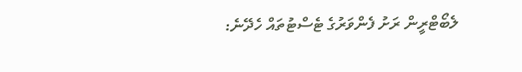ލެބޯޓްރީން ރަށު ފެންވަރުގެ ޓެސްޓުތައް ހެދޭނެ: